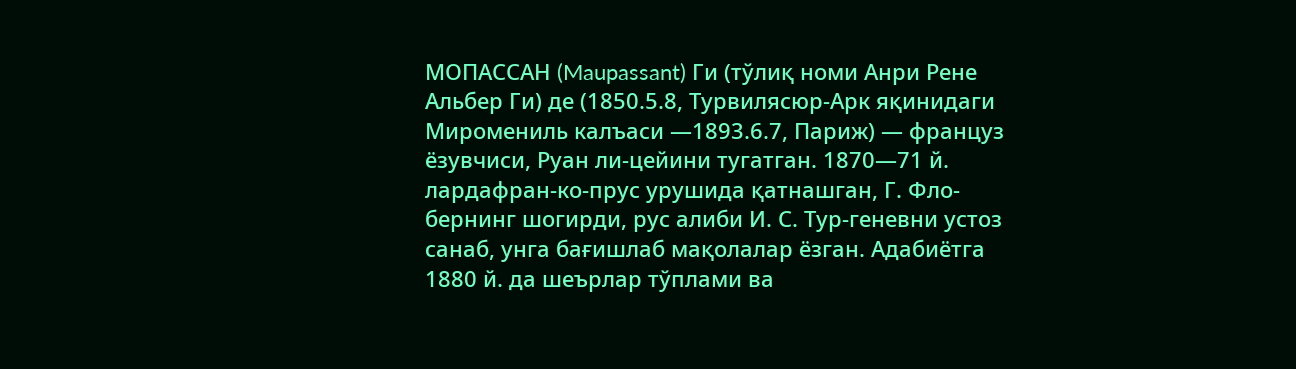МОПАССАН (Maupassant) Ги (тўлиқ номи Анри Рене Альбер Ги) де (1850.5.8, Турвилясюр-Арк яқинидаги Миромениль калъаси —1893.6.7, Париж) — француз ёзувчиси, Руан ли-цейини тугатган. 1870—71 й. лардафран-ко-прус урушида қатнашган, Г. Фло-бернинг шогирди, рус алиби И. С. Тур-геневни устоз санаб, унга бағишлаб мақолалар ёзган. Адабиётга 1880 й. да шеърлар тўплами ва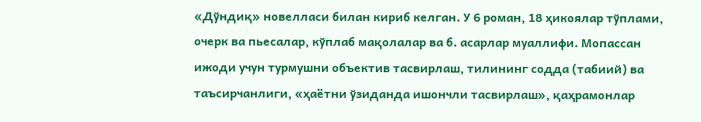«Дўндиқ» новелласи билан кириб келган. У 6 роман, 18 ҳикоялар тўплами, очерк ва пьесалар, кўплаб мақолалар ва б. асарлар муаллифи. Мопассан ижоди учун турмушни объектив тасвирлаш, тилининг содда (табиий) ва таъсирчанлиги, «ҳаётни ўзиданда ишончли тасвирлаш», қаҳрамонлар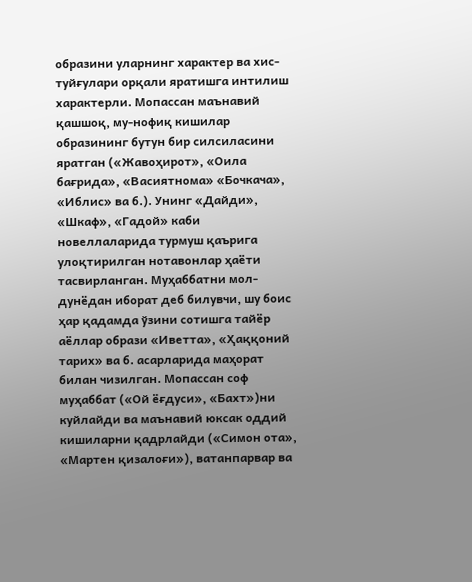образини уларнинг характер ва хис-туйғулари орқали яратишга интилиш характерли. Мопассан маънавий қашшоқ, му-нофиқ кишилар образининг бутун бир силсиласини яратган («Жавоҳирот», «Оила бағрида», «Васиятнома» «Бочкача», «Иблис» ва б.). Унинг «Дайди», «Шкаф», «Гадой» каби новеллаларида турмуш қаърига улоқтирилган нотавонлар ҳаёти тасвирланган. Муҳаббатни мол-дунёдан иборат деб билувчи, шу боис ҳар қадамда ўзини сотишга тайёр аёллар образи «Иветта», «Ҳаққоний тарих» ва б. асарларида маҳорат билан чизилган. Мопассан соф муҳаббат («Ой ёғдуси», «Бахт»)ни куйлайди ва маънавий юксак оддий кишиларни қадрлайди («Симон ота», «Мартен қизалоғи»), ватанпарвар ва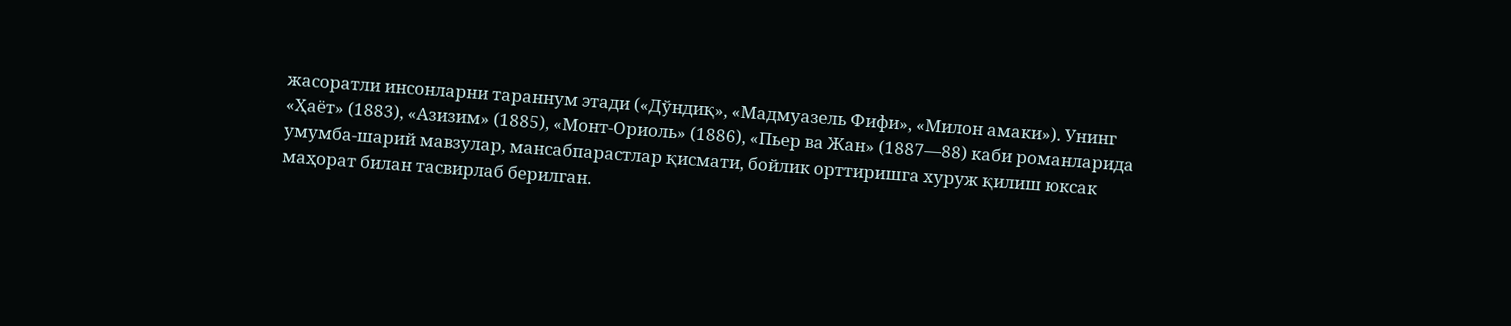жасоратли инсонларни тараннум этади («Дўндиқ», «Мадмуазель Фифи», «Милон амаки»). Унинг «Ҳаёт» (1883), «Азизим» (1885), «Монт-Ориоль» (1886), «Пьер ва Жан» (1887—88) каби романларида умумба-шарий мавзулар, мансабпарастлар қисмати, бойлик орттиришга хуруж қилиш юксак маҳорат билан тасвирлаб берилган.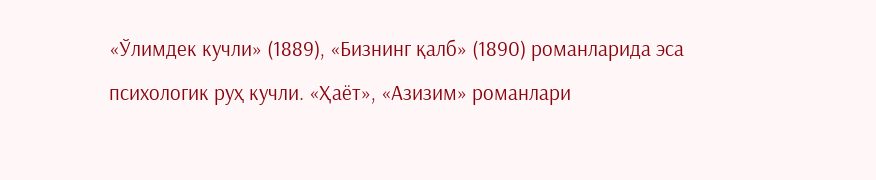«Ўлимдек кучли» (1889), «Бизнинг қалб» (1890) романларида эса психологик руҳ кучли. «Ҳаёт», «Азизим» романлари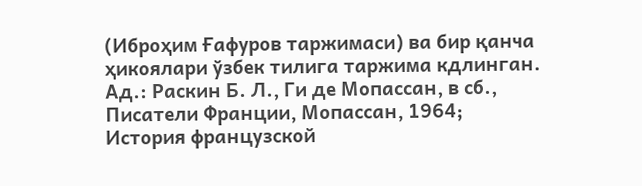(Иброҳим Ғафуров таржимаси) ва бир қанча ҳикоялари ўзбек тилига таржима кдлинган.
Ад.: Раскин Б. Л., Ги де Мопассан, в сб., Писатели Франции, Мопассан, 1964; История французской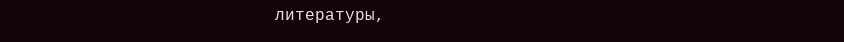литературы,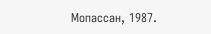Мопассан, 1987.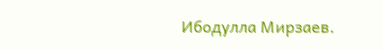Ибодулла Мирзаев.